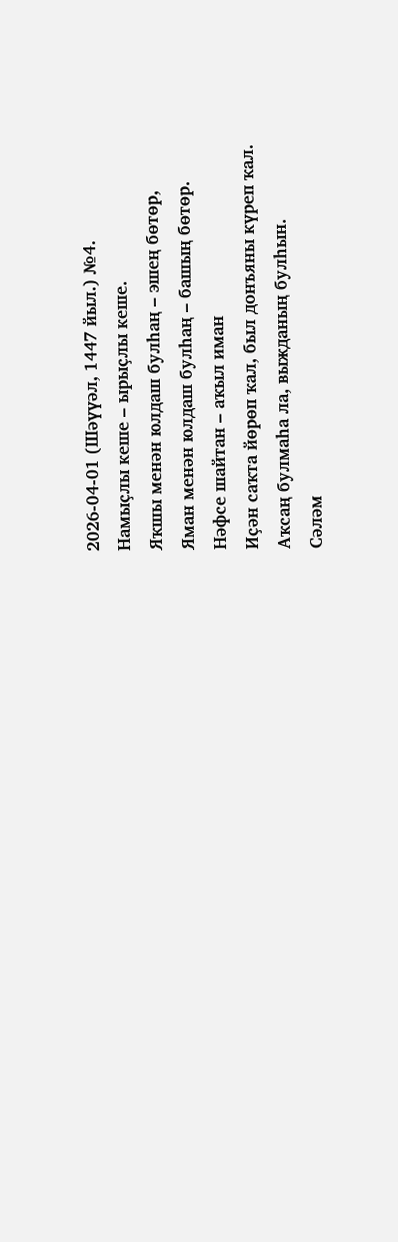2026-04-01 (Шәүүәл, 1447 йыл.) №4.
Намыҫлы кеше – ырыҫлы кеше.
Яҡшы менән юлдаш булһаң – эшең бөтөр,
Яман менән юлдаш булһаң – башың бөтөр.
Нәфсе шайтан – аҡыл иман
Иҫән саҡта йөрөп ҡал, был донъяны күреп ҡал.
Аҡсаң булмаһа ла, выжданың булһын.
Сәләм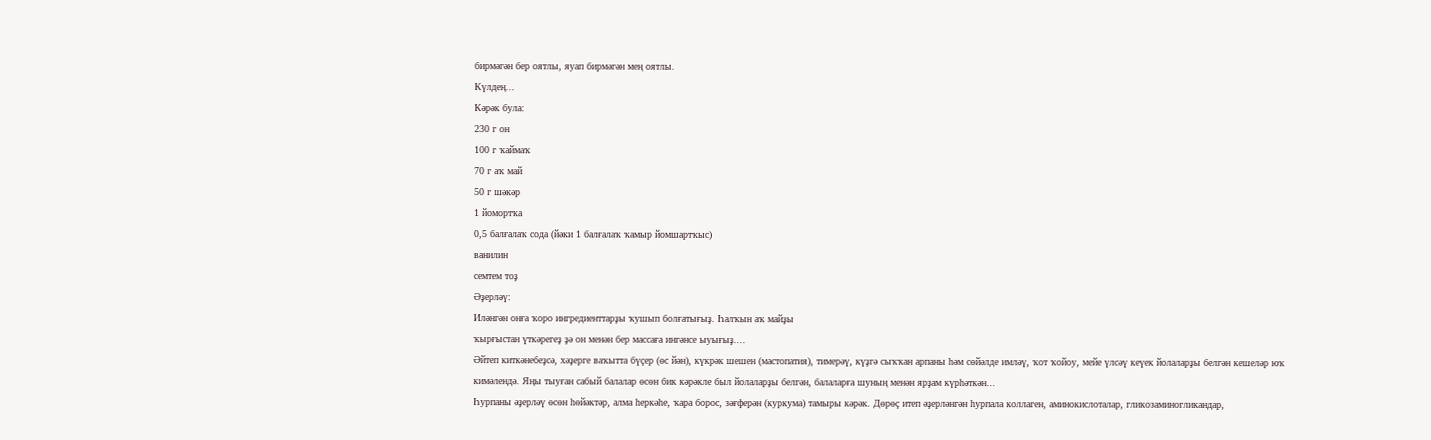бирмәгән бер оятлы, яуап бирмәгән мең оятлы.
Күлдең...
Кәрәк була:
230 г он
100 г ҡаймаҡ
70 г аҡ май
50 г шәкәр
1 йомортҡа
0,5 балғалаҡ сода (йәки 1 балғалаҡ ҡамыр йомшартҡыс)
ванилин
семтем тоҙ
Әҙерләү:
Иләнгән онға ҡоро ингредиенттарҙы ҡушып болғатығыҙ. Һалҡын аҡ майҙы
ҡырғыстан үткәрегеҙ ҙә он менән бер массаға ингәнсе ыуығыҙ....
Әйтеп киткәнебеҙсә, хәҙерге ваҡытта бүҫер (өс йән), күкрәк шешен (мастопатия), тимерәү, күҙгә сыҡҡан арпаны һәм сөйәлде имләү, ҡот ҡойоу, мейе үлсәү кеүек йолаларҙы белгән кешеләр юҡ кимәлендә. Яңы тыуған сабый балалар өсөн бик кәрәкле был йолаларҙы белгән, балаларға шуның менән ярҙам күрһәткән...
Һурпаны әҙерләү өсөн һөйәктәр, алма һеркәһе, ҡара борос, зәғферән (куркума) тамыры кәрәк. Дөрөҫ итеп әҙерләнгән һурпала коллаген, аминокислоталар, гликозаминогликандар,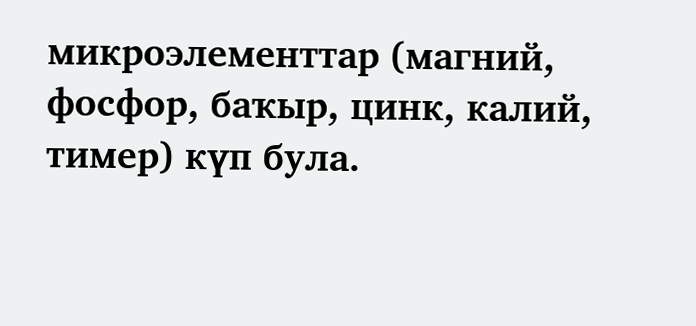микроэлементтар (магний, фосфор, баҡыр, цинк, калий, тимер) күп була.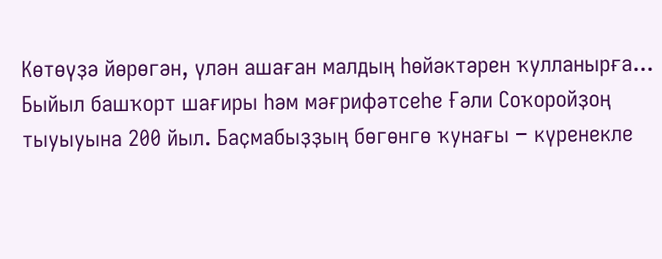Көтөүҙә йөрөгән, үлән ашаған малдың һөйәктәрен ҡулланырға...
Быйыл башҡорт шағиры һәм мәғрифәтсеһе Ғәли Соҡоройҙоң тыуыуына 200 йыл. Баҫмабыҙҙың бөгөнгө ҡунағы − күренекле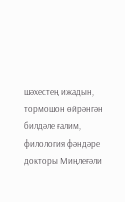шәхестең ижадын, тормошон өйрәнгән билдәле ғалим, филология фәндәре докторы Миңлеғәли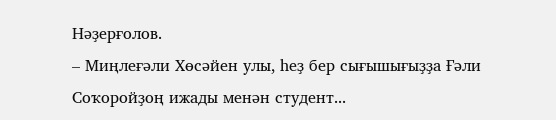Нәҙерғолов.
– Миңлеғәли Хөсәйен улы, һеҙ бер сығышығыҙҙа Ғәли Соҡоройҙоң ижады менән студент...